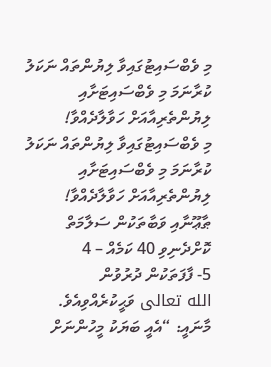މި ވެބްސައިޓުގައިވާ ލިޔުންތައް ނަކަލު ކުރާނަމަ މި ވެބްސައިޓަށާއި ލިޔުންތެރިއާއަށް ހަވާލާދެއްވާ!
މި ވެބްސައިޓުގައިވާ ލިޔުންތައް ނަކަލު ކުރާނަމަ މި ވެބްސައިޓަށާއި ލިޔުންތެރިއާއަށް ހަވާލާދެއްވާ!
ޠާޢޫނާއި ވަބާތަކުން ސަލާމަތް ކޮށްދެނިވި 40 ކަމެއް – 4
5- ފާފަތަކުން ދުރުވުން
الله تعالى ވަޙީކުރެއްވިއެވެ.
މާނައީ: “އެއީ ބަޔަކު މީހުންނަށް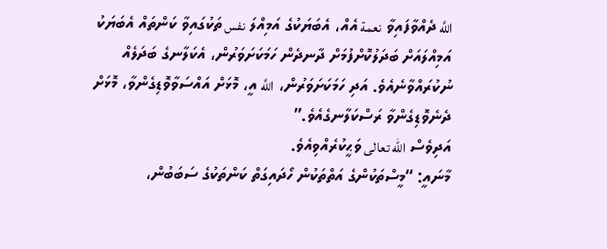اللَّه ދެއްވާފައިވާ نعمة އެއް، އެބަޔަކުގެ އަމިއްލަ نفس ތަކުގައިވާ ކަންތައް އެބަޔަކު އަމިއްލައަށް ބަދަލުކޮށްފުމަށް ދާނދެން ހަމަކަށަވަރުން، އެކަލާނގެ ބަދަލެއް ނުކުރައްވާނެއެވެ. އަދި ހަމަކަށަވަރުން، اللَّه އީ، މޮޅަށް އައްސަވާވޮޑިގެންވާ، މޮޅަށް ދެނެވޮޑިގެންވާ ރަސްކަލާނގެއެވެ.”
އަދިވެސް الله تعالى ވަޙީކުރެއްވިއެވެ.
މާނައީ: “މީސްތަކުންގެ އަތްތަކުން ހޯދައިގަތް ކަންތަކުގެ ސަބަބުން،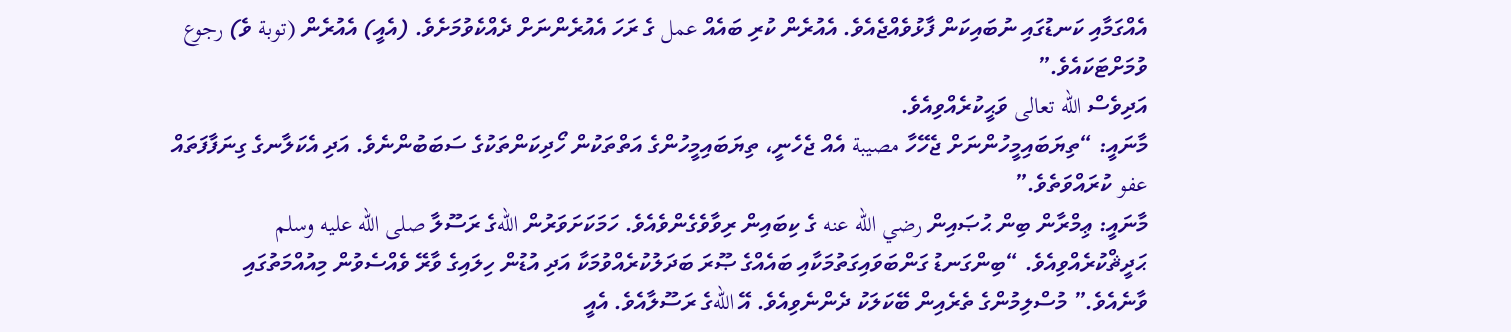އެއްގަމާއި ކަނޑުގައި ނުބައިކަން ފާޅުވެއްޖެއެވެ. އެއުރެން ކުރި ބައެއް عمل ގެ ރަހަ އެއުރެންނަށް ދެއްކެވުމަށެވެ. (އެއީ) އެއުރެން (توبة ވެ) رجوع ވުމަށްޓަކައެވެ.”
އަދިވެސް الله تعالى ވަޙީކުރެއްވިއެވެ.
މާނައީ: “ތިޔަބައިމީހުންނަށް ޖެހޭހާ مصيبة އެއް ޖެހެނީ، ތިޔަބައިމީހުންގެ އަތްތަކުން ހޯދިކަންތަކުގެ ސަބަބުންނެވެ. އަދި އެކަލާނގެ ގިނަފާފަތައް عفو ކުރައްވަތެވެ.”
މާނައީ: ޢިމްރާން ބިން ޙުޞައިން رضي الله عنه ގެ ކިބައިން ރިވާވެގެންވެއެވެ. ހަމަކަށަވަރުން اللهގެ ރަސޫލާ صلى الله عليه وسلم ޙަދީޘްކުރެއްވިއެވެ. “ބިންގަނޑު ގަންބަވައިގަތުމަކާއި ބައެއްގެ ޞޫރަ ބަދަލުކުރެއްވުމަކާ އަދި އުޑުން ހިލައިގެ ވާރޭ ވެއްސެވުން މިއުއްމަތުގައި ވާނެއެވެ.” މުސްލިމުންގެ ތެރެއިން ބޭކަލަކު ދެންނެވިއެވެ. އޭ اللهގެ ރަސޫލާއެވެ. އެއީ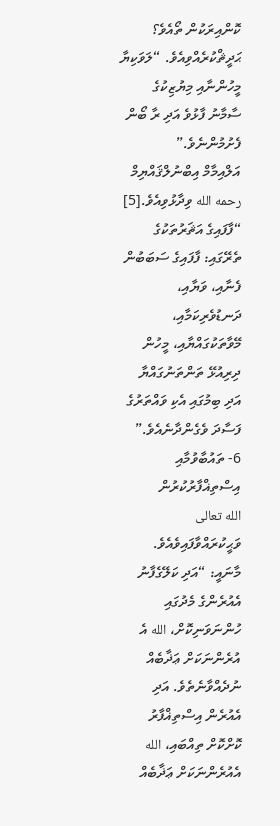ކޮންއިރަކުން ތޯއެވެ؟ ޙަދީޘްކުރެއްވިއެވެ. “ލަވަކިޔާ މީހުންނާއި މިޔުޒިކުގެ ސާމާނު ފާޅުވެ އަދި ރާ ބޯން ފެށުމުންނެވެ.”
އަލްއިމާމް އިބްނުލްޤައްޔިމް رحمه الله ވިދާޅުވިއެވެ.[5]
“ފާފައިގެ އަޘަރުތަކުގެ ތެރޭގައި: ފާފައިގެ ސަބަބުން ފެނާއި، ވަޔާއި، ދަނޑުވެރިކަމާއި، މޭވާތަކުގައްޔާއި، މީހުން ދިރިއުޅޭ ތަންތަނުގައްޔާ އަދި ބިމުގައި އެކި ވައްތަރުގެ ފަސާދަ ވެގެންދާނެއެވެ.”
6- ތައުބާވުމާއި އިސްތިޣްފާރުކުރުން
الله تعالى ވަޙީކުރައްވާފައިވެއެވެ.
މާނައީ: “އަދި ކަލޭގެފާނު އެއުރެންގެ މެދުގައި ހުންނަވަނިކޮށް، الله އެ އުރެންނަކަށް ޢަޛާބެއް ނުދެއްވާނެތެވެ. އަދި އެއުރެން އިސްތިޣްފާރު ކޮށްކޮށް ތިއްބައި، الله އެއުރެންނަކަށް ޢަޛާބެއް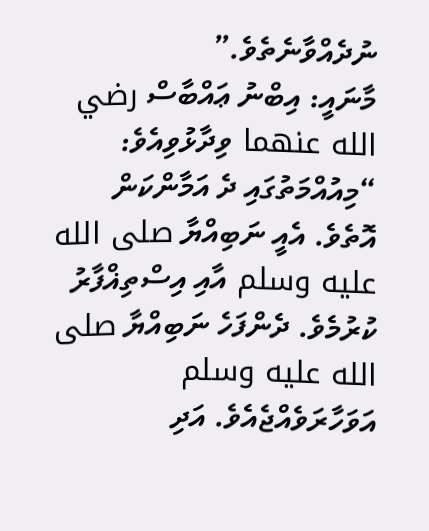ނުދެއްވާނެތެވެ.”
މާނައީ: އިބްނު ޢައްބާސް رضي الله عنهما ވިދާޅުވިއެވެ: “މިއުއްމަތުގައި ދެ އަމާންކަން އޮތެވެ. އެއީ ނަބިއްޔާ صلى الله عليه وسلم އާއި އިސްތިޣްފާރު ކުރުމެވެ. ދެންފަހެ ނަބިއްޔާ صلى الله عليه وسلم އަވަހާރަވެއްޖެއެވެ. އަދި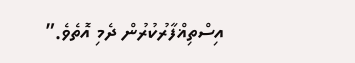އިސްތިޣްފާރުކުރުން ދެމި އޮތެވެ.”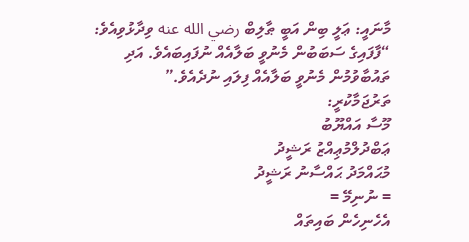މާނައީ: ޢަލީ ބިން އަބީ ޠާލިބް رضي الله عنه ވިދާޅުވިއެވެ: “ފާފައިގެ ސަބަބުން މެނުވީ ބަލާއެއް ނުފައިބައެވެ. އަދި ތައުބާވުމުން މެނުވީ ބަލާއެއް ފިލައި ނުދެއެވެ.”
ތަރުޖަމާކުރީ:
މޫސާ އައްޔޫބު
ޢަބްދުލްމުޢިއްޒު ރަޝީދު
މުޙައްމަދު ޙައްސާނު ރަޝީދު
= ނުނިމޭ =
އެހެނިހެން ބައިތައް